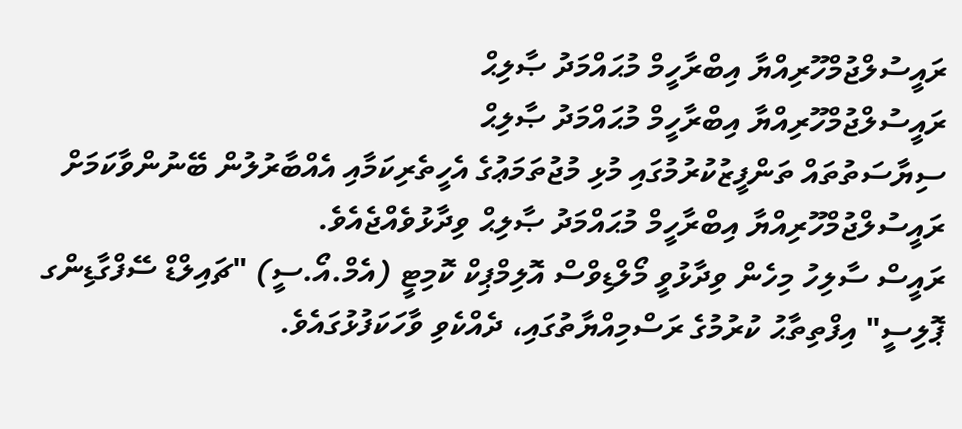ރައީސުލްޖުމްހޫރިއްޔާ އިބްރާހީމް މުޙައްމަދު ޞާލިޙް
ރައީސުލްޖުމްހޫރިއްޔާ އިބްރާހީމް މުޙައްމަދު ޞާލިޙް
ސިޔާސަތުތައް ތަންފީޒުކުރުމުގައި މުޅި މުޖުތަމަޢުގެ އެހީތެރިކަމާއި އެއްބާރުލުން ބޭނުންވާކަމަށް ރައީސުލްޖުމްހޫރިއްޔާ އިބްރާހީމް މުޙައްމަދު ޞާލިޙް ވިދާޅުވެއްޖެއެވެ.
ރައީސް ސާލިހު މިހެން ވިދާޅުވީ މޯލްޑިވްސް އޮލިމްޕިކް ކޮމިޓީ (އެމް.އޯ.ސީ) "ޗައިލްޑް ސޭފްގާޑިންގ ޕޮލިސީ" އިފްތިތާޙު ކުރުމުގެ ރަސްމިއްޔާތުގައި، ދެއްކެވި ވާހަކަފުޅުގައެވެ.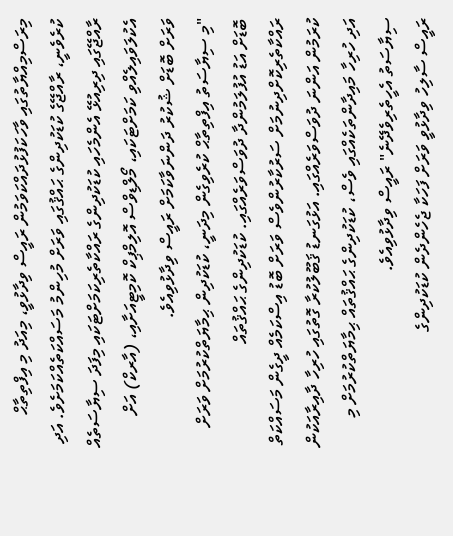މިރަސްމިއްޔާތުގައި ވާހަކަފުޅުދައްކަވަމުން ރައީސް ވިދާޅުވީ، މިއަދު މި އިފްތިތާޙް ކުރެވެނީ، ރާއްޖޭގެ ކުޑަކުދިންގެ ޙައްޤުގައި ވަރަށް މުހިންމު މަސައްކަތެއްކަމަށެވެ. އަދި ރާއްޖޭގައި ދިރިއުޅޭ އެންމެހައި ކުޑަކުދިންގެ ރައްކާތެރިކަމަށްޓަކައި މިފަދަ ސިޔާސަތެއް އެކުލަވައިލެއްވި ކަމަށްޓަކައި، މޯލްޑިވްސް އޮލިމްޕިކް ކޮމިޓީއަށާއި، (އާރކް) އަށް ވަރަށް ބޮޑަށް ޝުކުރު ދަންނަވާކަމަށް ރައީސް ވިދާޅުވިއެވެ.
"މި ސިޔާސަތު އިފްތިތާޙް ކުރެވިގެން މިދަނީ، ކުޑަކުދިން ޙިމާޔަތްކުރުމަށް ވަރަށް ބޮޑަށް އަޑު އުފުލަމުންދާ ދުވަސްވަރެއްގައި. ކުޑަކުދިންގެ ޙައްޤުތައް ރައްކާތެރިކޮށްދިނުމަށް ސަރުކާރުންވެސް ވަރަށް ބޮޑު އިސްކަމެއް ދީގެން މަސައްކަތް ކުރަމުން އަންނަ ދުވަސްވަރެއްގައި. އަޅުގަނޑު ޤަބޫލުކުރާ ގޮތުގައި ހުރިހާ ދާއިރާއަކުން އަދި ހުރިހާ މައިދާންތަކެއްގައި ވެސް، ކުޑަކުދިންގެ ޙައްޤުތައް ޙިމާޔަތްކުރުމަށް މި ސިޔާސަތު އެހީތެރިވެދޭނެ" ރައީސް ވިދާޅުވިއެވެ.
ރައީސް ސާލިހު ވިދާޅުވީ ވަރަށް ފަހަކާ ޖެހެންދެން ކުޑަކުދިންގެ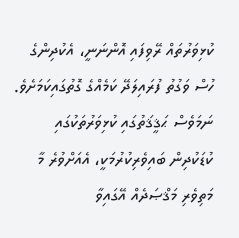ކުޅިވަރުތައް ރޭވިފައި އޮންނަނީ، އެކުދިންގެ ހުސް ވަގުތު ފުރައިލަދޭ ކަމެއްގެ ގޮތުގައިކަމަށެވެ. ނަމަވެސް ޙަޤީޤަތުގައި ކުޅިވަރުތަކުގައި ކުޑަކުދިން ބައިވެރިކުރުމަކީ، އެއަށްވުރެ މާ މަތިވެރި މަޤްޞަދެއް އޭގައިވާ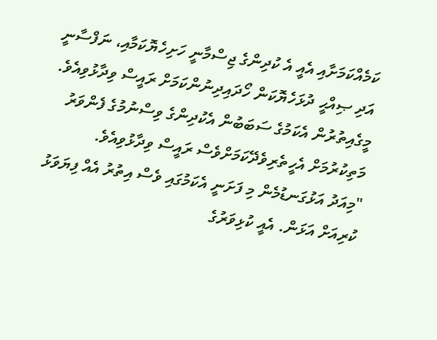ކަމެއްކަމަށާއި އެއީ އެ ކުދިންގެ ޖިސްމާނީ ހަށިހެޔޮކަމާއި، ނަފްސާނީ އަދި ޞިއްޙީ ދުޅަހެޔޮކަން ހޯދައިދިނުންކަމަށް ރައީސް ވިދާޅުވިއެވެ. މީގެއިތުރުން އެކަމުގެ ސަބަބުން އެކުދިންގެ ވިސްނުމުގެ ފެންވަރު މަތިކުރުމަށް އެހީތެރިވެދޭކަމަށްވެސް ރައީސް ވިދާޅުވިއެވެ.
"މިއަދު އަޅުގަނޑުމެން މި ފަށަނީ އެކަމުގައި ވެސް އިތުރު އެއް ފިޔަވަޅު ކުރިއަށް އަޅަން. އެއީ ކުޅިވަރުގެ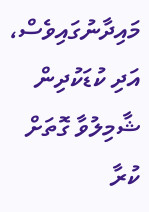މައިދާނުގައިވެސް، އަދި ކުޑަކުދިން ޝާމިލުވާ ގޮތަށް ކުރާ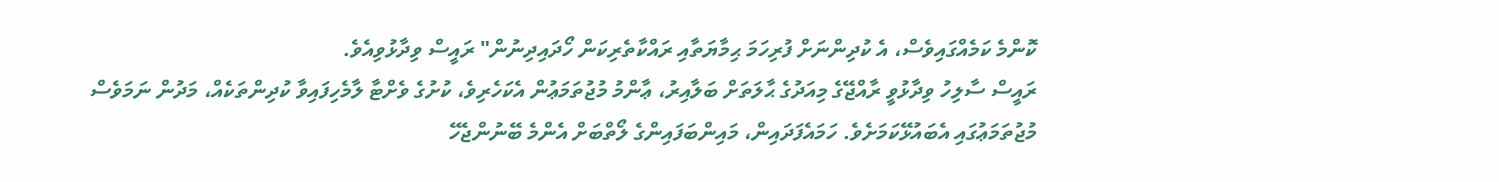ކޮންމެ ކަމެއްގައިވެސް، އެ ކުދިންނަށް ފުރިހަމަ ޙިމާޔަތާއި ރައްކާތެރިކަން ހޯދައިދިނުން" ރައީސް ވިދާޅުވިއެވެ.
ރައީސް ސާލިހު ވިދާޅުވީ ރާއްޖޭގެ މިއަދުގެ ޙާލަތަށް ބަލާއިރު، ޢާންމު މުޖުތަމަޢުން އެކަހެރިވެ، ކުށުގެ ވެށްޓާ ލާމެހިފައިވާ ކުދިންތަކެއް، މަދުން ނަމަވެސް މުޖުތަމަޢުގައި އެބައުޅޭކަމަށެވެ. ހަމައެފަދައިން، މައިންބަފައިންގެ ލޯތްބަށް އެންމެ ބޭނުންޖެހޭ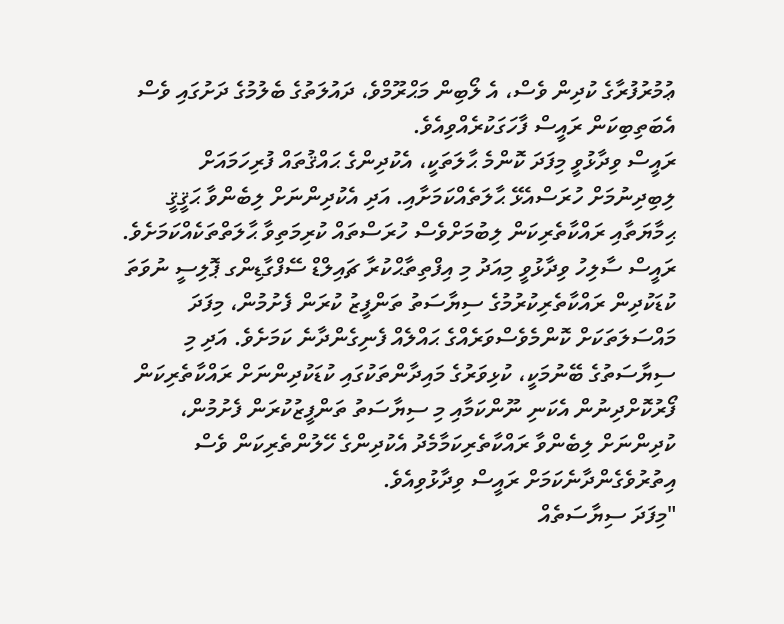ޢުމުރުފުރާގެ ކުދިން ވެސް، އެ ލޯބިން މަޙްރޫމްވެ، ދައުލަތުގެ ބެލުމުގެ ދަށުގައި ވެސް އެބަތިބިކަން ރައީސް ފާހަގަކުރެއްވިއެވެ.
ރައީސް ވިދާޅުވީ މިފަދަ ކޮންމެ ޙާލަތަކީ، އެކުދިންގެ ޙައްޤުތައް ފުރިހަމައަށް ލިބިދިނުމަށް ހުރަސްއެޅޭ ޙާލަތެއްކަމަށާއި. އަދި އެކުދިންނަށް ލިބެންވާ ޙަޤީޤީ ޙިމާޔަތާއި ރައްކާތެރިކަން ލިބުމަށްވެސް ހުރަސްތައް ކުރިމަތިވާ ޙާލަތްތަކެއްކަމަށެވެ.
ރައީސް ސާލިހު ވިދާޅުވީ މިއަދު މި އިފްތިތާޙްކުރާ ޗައިލްޑް ސޭފްގާޑިންގ ޕޮލިސީ ނުވަތަ ކުޑަކުދިން ރައްކާތެރިކުރުމުގެ ސިޔާސަތު ތަންފީޒު ކުރަން ފެށުމުން، މިފަދަ މައްސަލަތަކަށް ކޮންމެވެސްވަރެއްގެ ޙައްލެއް ފެނިގެންދާނެ ކަމަށެވެ. އަދި މި ސިޔާސަތުގެ ބޭނުމަކީ، ކުޅިވަރުގެ މައިދާންތަކުގައި ކުޑަކުދިންނަށް ރައްކާތެރިކަން ފޯރުކޮށްދިނުން އެކަނި ނޫންކަމާއި މި ސިޔާސަތު ތަންފީޒުކުރަން ފެށުމުން، ކުދިންނަށް ލިބެންވާ ރައްކާތެރިކަމާމެދު އެކުދިންގެ ހޭލުންތެރިކަން ވެސް އިތުރުވެގެންދާނެކަމަށް ރައީސް ވިދާޅުވިއެވެ.
"މިފަދަ ސިޔާސަތެއް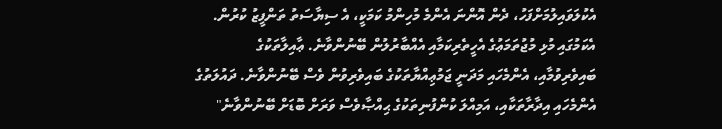އެކުލަވައިލުމަށްފަހު، ދެން އޮންނަ އެންމެ މުހިންމު ކަމަކީ، އެ ސިޔާސަތު ތަންފީޒު ކުރުން. އެކަމުގައި މުޅި މުޖުތަމަޢުގެ އެހީތެރިކަމާއި އެއްބާރުލުން ބޭނުންވާނެ. ޢާއިލާތަކުގެ ބައިވެރިވުމާއި، އެންމެހައި މަދަނީ ޖަމުޢިއްޔާތަކުގެ ބައިވެރިވުން ވެސް ބޭނުންވާނެ. ދައުލަތުގެ އެންމެހައި އިދާރާތަކާއި، އަމިއްލަ ކުންފުނިތަކުގެ ޙިއްޞާވެސް ވަރަށް ބޮޑަށް ބޭނުންވާނެ"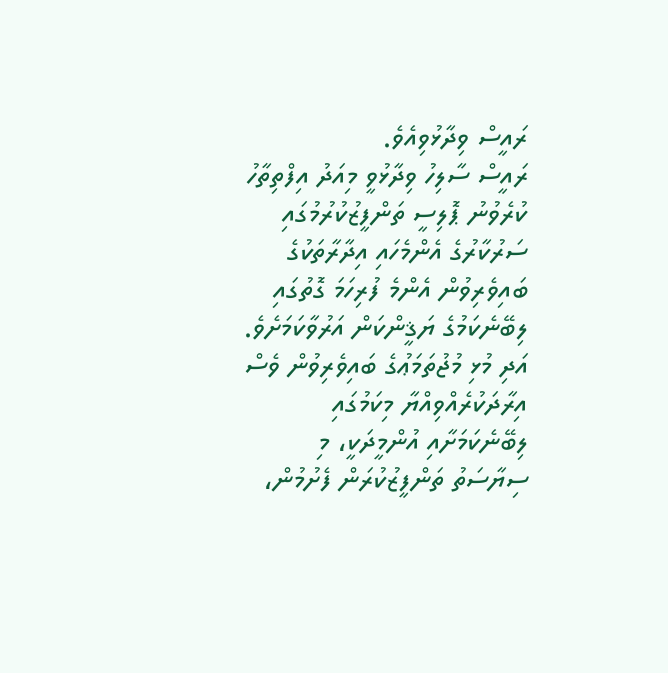ރައީސް ވިދާޅުވިއެވެ.
ރައީސް ސާލިހު ވިދާޅުވީ މިއަދު އިފްތިތާހު ކުރެވުނު ޕޮލިސީ ތަންފީޒުކުރުމުގައި ސަރުކާރުގެ އެންމެހައި އިދާރާތަކުގެ ބައިވެރިވުން އެންމެ ފުރިހަމަ ގޮތުގައި ލިބޭނެކަމުގެ ޔަޤީންކަން އަރުވާކަމަށެވެ. އަދި މުޅި މުޖުތަމަޢުގެ ބައިވެރިވުން ވެސް އިރާދަކުރެއްވިއްޔާ މިކަމުގައި ލިބޭނެކަމަށާއި އުންމީދަކީ، މި ސިޔާސަތު ތަންފީޒުކުރަން ފެށުމުން،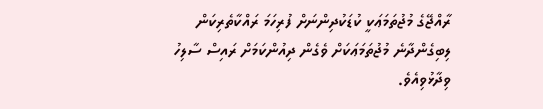ރާއްޖޭގެ މުޖުތަމަޢަކީ ކުޑަކުދިންނަށް ފުރިހަމަ ރައްކާތެރިކަން ލިބިގެންދާނެ މުޖުތަމަޢަކަށް ވެގެން ދިއުންކަމަށް ރައިސް ސާލިހު ވިދާޅުވިއެވެ.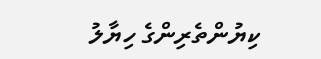ކިޔުންތެރިންގެ ހިޔާލު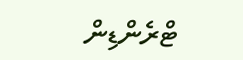ޓްރެންޑިން